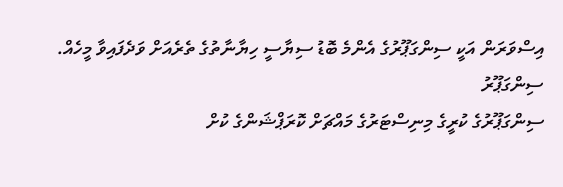އިސްވަރަން އަކީ ސިންގަޕޫރުގެ އެންމެ ބޮޑު ސިޔާސީ ހިޔާނާތުގެ ތެރެއަށް ވަދެފައިވާ މީހެއް.
ސިންގަޕޫރު
ސިންގަޕޫރުގެ ކުރީގެ މިނިސްޓަރުގެ މައްޗަށް ކޮރަޕްޝަންގެ ކުށް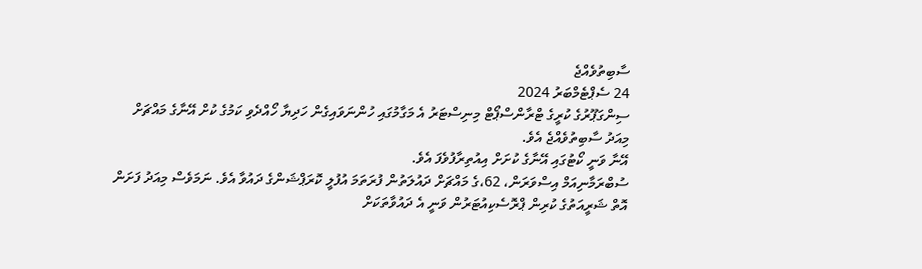ސާބިތުވެއްޖެ
24 ސެޕްޓެމްބަރު 2024
ސިންގަޕޫރުގެ ކުރީގެ ޓްރާންސްޕޯޓް މިނިސްޓަރު އެ މަގާމުގައި ހުންނަވައިގެން ހަދިޔާ ހޯއްދެވި ކަމުގެ ކުށް އޭނާގެ މައްޗަށް މިއަދު ސާބިތުވެއްޖެ އެވެ.
އޭނާ ވަނީ ކޯޓުގައި އޭނާގެ ކުށަށް އިއުތިރާފުވެފަ އެވެ.
ސުބްރަމާނިއަމް އިސްވަރަން، 62،ގެ މައްޗަށް ދައުލަތުން ފުރަތަމަ އުފުލީ ކޮރަޕްޝަންގެ ދައުވާ އެވެ. ނަމަވެސް މިއަދު ފަށަން އޮތް ޝަރީއަތުގެ ކުރިން ޕްރޮސެކިއުޓަރުން ވަނީ އެ ދައުވާތަކަށް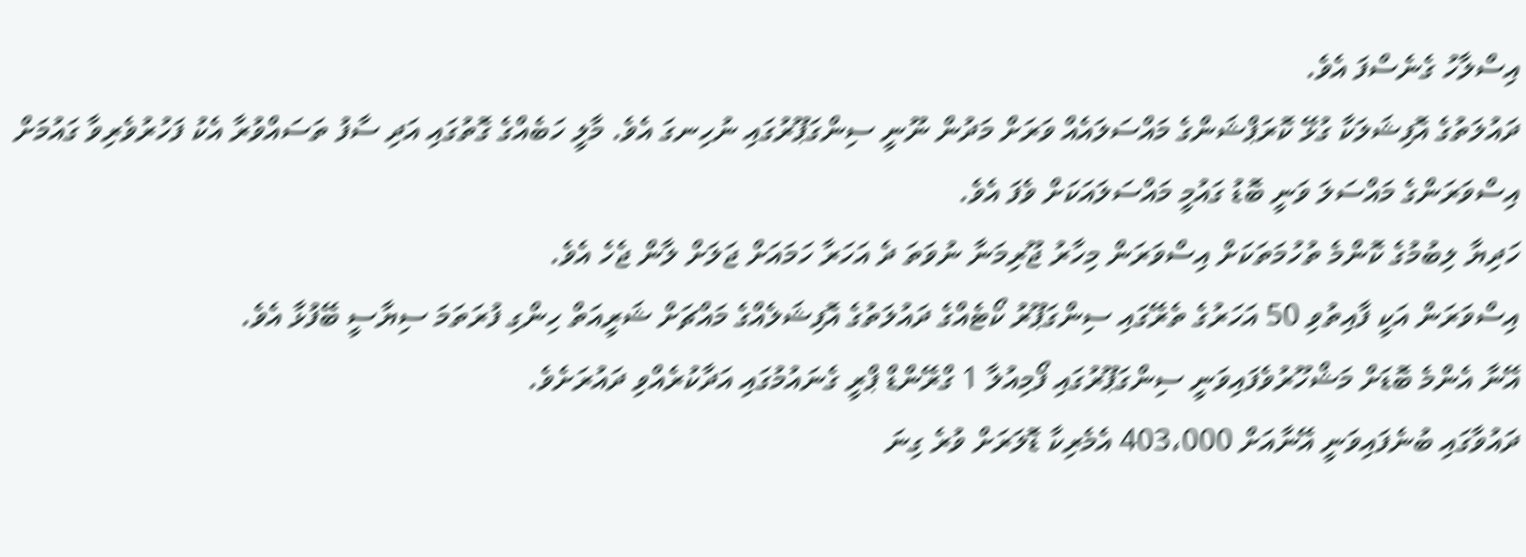އިސްލާހު ގެނެސްފަ އެވެ.
ދައުލަތުގެ އޮފިޝަލަކާ ގުޅޭ ކޮރަޕްޝަންގެ މައްސަލައެއް ވަރަށް މަދުން ނޫނީ ސިންގަޕޫރުގައި ނުހިނގަ އެވެ. މާލީ ހަބެއްގެ ގޮތުގައި އަދި ސާފު ތަސައްވުރާ އެކު ފަހުރުވެރިވާ ގައުމަށް އިސްވަރަންގެ މައްސަލަ ވަނީ ބޮޑު ގައުމީ މައްސަލައަކަށް ވެފަ އެވެ.
ހަދިޔާ ލިބުމުގެ ކޮންމެ ތުހުމަތަކަށް އިސްވަރަން މިހާރު ޖޫރިމަނާ ނުވަތަ ދެ އަހަރާ ހަމައަށް ޖަލަށް ލާން ޖެހެ އެވެ.
އިސްވަރަން އަކީ ފާއިތުވި 50 އަހަރުގެ ތެރޭގައި ސިންގަޕޫރު ކޯޓެއްގެ ދައުލަތުގެ އޮފިޝަލެއްގެ މައްޗަށް ޝަރީއަތް ހިންގި ފުރަތަމަ ސިޔާސީ ބޭފުޅާ އެވެ.
އޭނާ އެންމެ ބޮޑަށް މަޝްހޫރުވެފައިވަނީ ސިންގަޕޫރުގައި ފޯމިއުލާ 1 ގްރޭންޑް ޕްރީ ގެނައުމުގައި އަދާކުރެއްވި ދައުރަށެވެ.
ދައުވާގައި ބުނެފައިވަނީ އޭނާއަށް 403،000 އެމެރިކާ ޑޮލަރަށް ވުރެ ގިނަ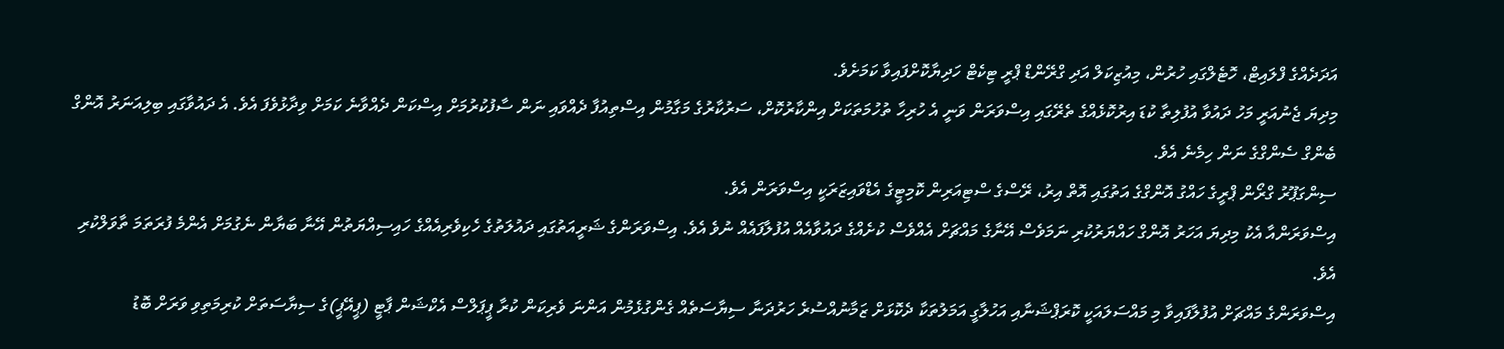އަދަދެއްގެ ފްލައިޓް، ހޮޓެލްގައި ހުރުން، މިއުޒިކަލް އަދި ގްރޭންޑް ޕްރީ ޓިކެޓް ހަދިޔާކޮށްފައިވާ ކަމަށެވެ.
މިދިޔަ ޖެނުއަރީ މަހު ދައުވާ އުފުލިތާ ކުޑަ އިރުކޮޅެއްގެ ތެރޭގައި އިސްވަރަން ވަނީ އެ ހުރިހާ ތުހުމަތަކަށް އިންކާރުކޮށް، ސަރުކާރުގެ މަގާމުން އިސްތިއުފާ ދެއްވައި ނަން ސާފުކުރުމަށް އިސްކަން ދެއްވާނެ ކަމަށް ވިދާޅުވެފަ އެވެ. އެ ދައުވާގައި ބިލިއަނަރު އޮންގް ބެންގް ސެންގްގެ ނަން ހިމެނެ އެވެ.
ސިންގަޕޫރު ގްރޯން ޕްރީގެ ހައްގު އޮންގްގެ އަތުގައި އޮތް އިރު، ރޭސްގެ ސްޓިއަރިން ކޮމިޓީގެ އެޑްވައިޒަރަކީ އިސްވަރަން އެވެ.
އިސްވަރަންއާ އެކު މިދިޔަ އަހަރު އޮންގް ހައްޔަރުކުރި ނަމަވެސް އޭނާގެ މައްޗަށް އެއްވެސް ކުށެއްގެ ދައުވާއެއް އުފުލާފައެއް ނުވެ އެވެ. އިސްވަރަންގެ ޝަރީއަތުގައި ދައުލަތުގެ ހެކިވެރިއެއްގެ ހައިސިއްޔަތުން އޭނާ ބަޔާން ނެގުމަށް އެންމެ ފުރަތަމަ ތާވަލްކުރި އެވެ.
އިސްވަރަންގެ މައްޗަށް އުފުލާފައިވާ މި މައްސަލައަކީ ކޮރަޕްޝަނާއި އަހުލާގީ އަމަލުތަކާ ދެކޮޅަށް ޒަމާނުއްސުރެ ހަރުދަނާ ސިޔާސަތެއް ގެންގުޅެމުން އަންނަ ވެރިކަން ކުރާ ޕީޕަލްސް އެކްޝަން ޕާޓީ (ޕީއޭޕީ)ގެ ސިޔާސަތަށް ކުރިމަތިވި ވަރަށް ބޮޑު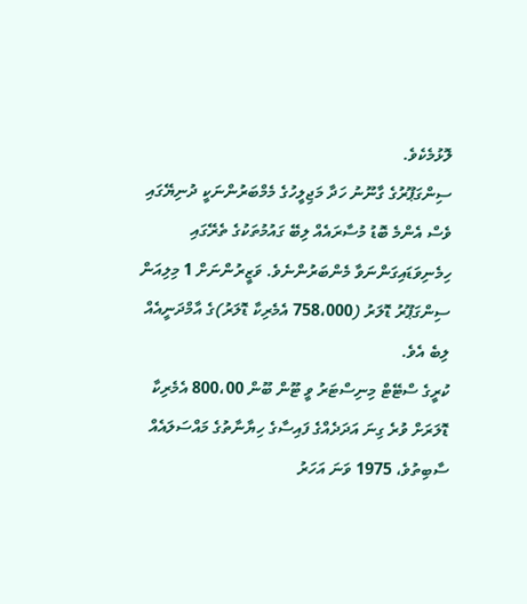ލޮޅުމެކެވެ.
ސިންގަޕޫރުގެ ގާނޫނު ހަދާ މަޖިލީހުގެ މެމްބަރުންނަކީ ދުނިޔޭގައި ވެސް އެންމެ ބޮޑު މުސާރައެއް ލިބޭ ގައުމުތަކުގެ ތެރޭގައި ހިމެނިވަޑައިގަންނަވާ މެންބަރުންނެވެ. ވަޒީރުންނަށް 1 މިލިއަން ސިންގަޕޫރު ޑޮލަރު (758،000 އެމެރިކާ ޑޮލަރު)ގެ އާމްދަނީއެއް ލިބެ އެވެ.
ކުރީގެ ސްޓޭޓް މިނިސްޓަރު ވީ ޓޫން ބޫން 800،00 އެމެރިކާ ޑޮލަރަށް ވުރެ ގިނަ އަދަދެއްގެ ފައިސާގެ ހިޔާނާތުގެ މައްސަލައެއް ސާބިތުވެ، 1975 ވަނަ އަހަރު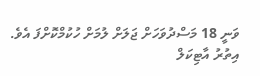ވަނީ 18 މަސްދުވަހަށް ޖަލަށް ލުމަށް ހުކުމްކޮށްފަ އެވެ.
އިތުރު އާޓިކަލް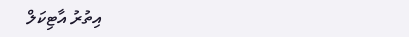އިތުރު އާޓިކަލް